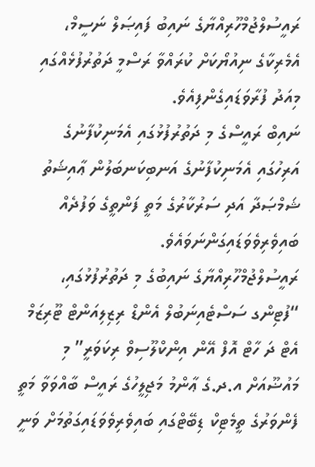ރައީސުލްޖުމްހޫރިއްޔާގެ ނައިބު ފައިޞަލް ނަސީމް، އެމެރިކާގެ ނިއުޔޯކަށް ކުރައްވާ ރަސްމީ ދަތުރުފުޅެއްގައި މިއަދު ފުރާވަޑައިގެންފިއެވެ.
ނައިބް ރައީސްގެ މި ދަތުރުފުޅުގައި އެމަނިކުފާނުގެ އަރިހުގައި އެމަނިކުފާނުގެ އަނބިކަނބަލުން ޢާއިޝަތު ޝަމްޞަދާ އަދި ސަރުކާރުގެ މަތީ ފަންތީގެ ވަފުދެއް ބައިވެރިވެވަޑައިގަންނަވައެވެ.
ރައީސުލްޖުމްހޫރިއްޔާގެ ނައިބުގެ މި ދަތުރުފުޅުގައި، “ފުޓިންގ ސަސްޓެއިނަބުލް އެންޑް ރިޒިލިއަންޓް ޓޫރިޒަމް އެޓް ދަ ހާޓް އޮފް އޭން އިންކްލޫސިވް ރިކަވަރީ” މި މައުޟޫއަށް އ.ދ.ގެ ޢާންމު މަޖިލީހުގެ ރައީސް ބާއްވަވާ މަތީ ފެންވަރުގެ ތީމެޓިކް ޑިބޭޓްގައި ބައިވެރިވެވަޑައިގަތުމަށް ވަނީ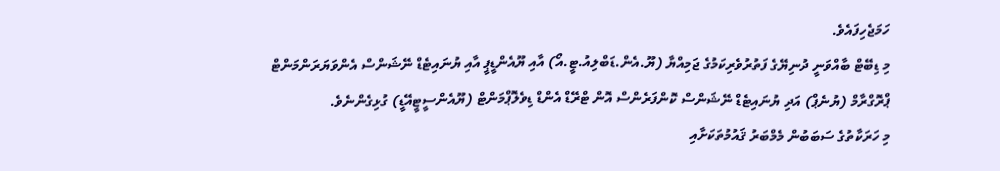ހަމަޖެހިފައެވެ.
މި ޑިބޭޓް ބާއްވަނީ ދުނިޔޭގެ ފަތުރުވެރިކަމުގެ ޖަމިއްޔާ (ޔޫ.އެން.ޑަބްލިއު.ޓީ.އޯ) އާއި ޔޫއެންޑީޕީ އާއި ޔުނައިޓެޑް ނޭޝަންސް އެންވަޔަރަންމަންޓް ޕްރޮގްރާމް (ޔުނެޕް) އަދި ޔުނައިޓެޑް ނޭޝަންސް ކޮންފަރެންސް އޮން ޓްރޭޑް އެންޑް ޑިވެލޮޕްމަންޓް (ޔޫއެންސީޓީއޭޑީ) ގުޅިގެންނެވެ.
މި ހަރަކާތުގެ ސަބަބުން މެމްބަރު ޤައުމުތަކަށާއި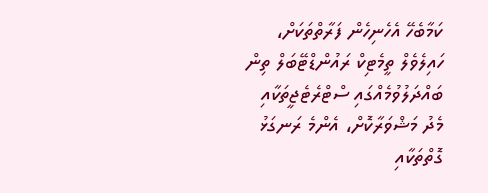ކަމާބެހޭ އެހެނިހެން ފަރާތްތަކަށް، ހައިލެވެލް ތީމެޓިކް ރައުންޑްޓޭބަލް ތިން ބައްދަލުވުމެއްގައި ސްޓްރެޓެޖީތަކާއި މެދު މަޝްވަރާކޮށް، އެންމެ ރަނގަޅު ގޮތްތަކާއި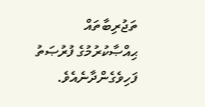ތަޖުރިބާތައް ޙިއްޞާކުރުމުގެ ފުރުޞަތު ފަހިވެގެންދާނެއެވެ.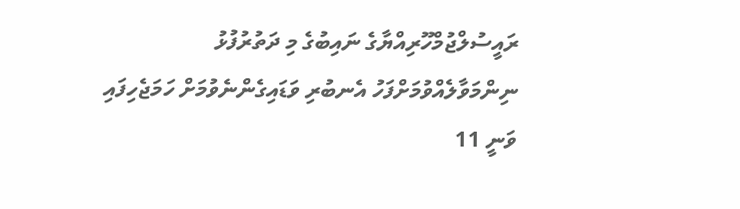ރައީސުލްޖުމްހޫރިއްޔާގެ ނައިބުގެ މި ދަތުރުފުޅު ނިންމަވާލެއްވުމަށްފަހު އެނބުރި ވަޑައިގެންނެވުމަށް ހަމަޖެހިފައި ވަނީ 11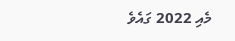މެއި 2022 ގައެވެ